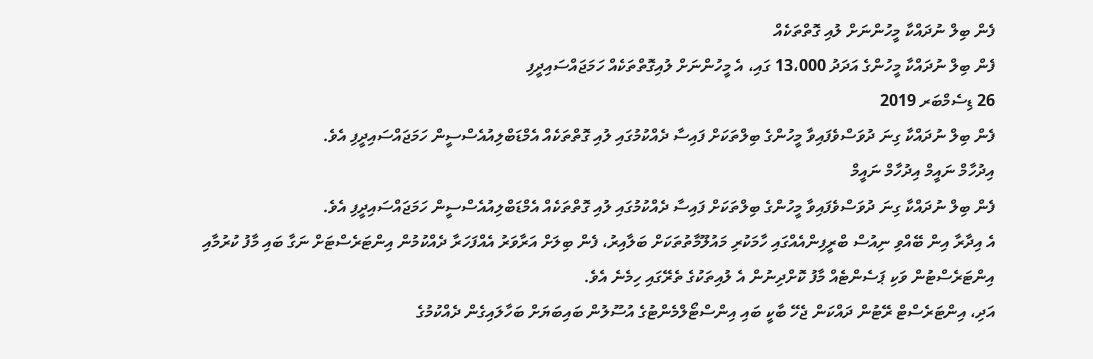ފެން ބިލް ނުދައްކާ މީހުންނަށް ލުއި ގޮތްތަކެއް
ފެން ބިލް ނުދައްކާ މީހުންގެ އަދަދު 13،000 ގައި، އެ މީހުންނަށް ލުއިގޮތްތަކެއް ހަމަޖައްސައިދީފި
26 ޑިސެމްބަރ 2019
ފެން ބިލް ނުދައްކާ ގިނަ ދުވަސްވެފައިވާ މީހުންގެ ބިލްތަކަށް ފައިސާ ދެއްކުމުގައި ލުއި ގޮތްތަކެއް އެމްޑަބްލިއުއެސްސީން ހަމަޖައްސައިދީފި އެވެ.
އިދުހާމް ނައީމް އިދުހާމް ނައީމް
ފެން ބިލް ނުދައްކާ ގިނަ ދުވަސްވެފައިވާ މީހުންގެ ބިލްތަކަށް ފައިސާ ދެއްކުމުގައި ލުއި ގޮތްތަކެއް އެމްޑަބްލިއުއެސްސީން ހަމަޖައްސައިދީފި އެވެ.
އެ އިދާރާ އިން ބޭއްވި ނިއުސް ބްރީފިންއެއްގައި ހާމަކުރި މައުލޫމާތުތަކަށް ބަލާއިރު، ފެން ބިލަށް އަރާވަރު އެއްފަހަރާ ދެއްކުމުން އިންޓަރެސްޓަށް ނަގާ ބައި މާފު ކުރުމާއި އިންޓަރެސްޓުން ވަކި ޕަސެންޓެއް މާފު ކޮށްދިނުން އެ ލުއިތަކުގެ ތެރޭގައި ހިމެނެ އެވެ.
އަދި، އިންޓަރެސްޓް ރޭޓުން ދައްކަން ޖެހޭ ބާކީ ބައި އިންސްޓޯލްމެންޓުގެ އުސޫލުން ބައިބަޔަށް ބަހާލައިގެން ދެއްކުމުގެ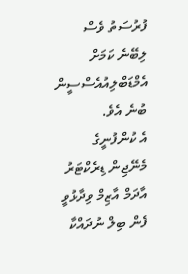ފުރުސަތު ވެސް ލިބޭނެ ކަމަށް އެމްޑަބްލިއުއެސްސީން ބުނެ އެވެ.
އެ ކުންފުނީގެ މެނޭޖިން ޑިރެކްޓަރު އާދަމް އާޒިމް ވިދާޅުވީ ފެން ބިލް ނުދައްކާ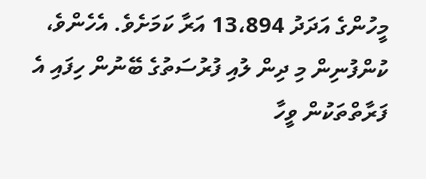މީހުންގެ އަދަދު 13،894 އަރާ ކަމަށެވެ. އެހެންވެ، ކުންފުނިން މި ދިން ލުއި ފުރުސަތުގެ ބޭނުން ހިފައި އެ ފަރާތްތަކުން ވީހާ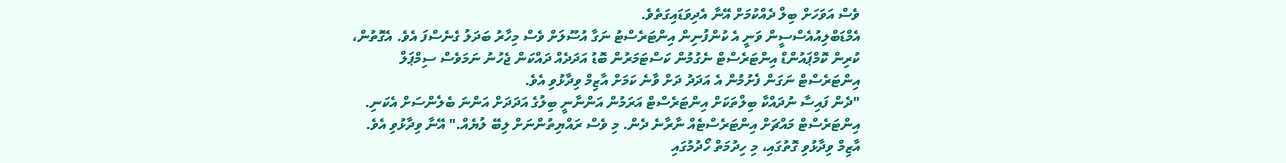ވެސް އަވަހަށް ބިލް ދެއްކުމަށް އޭނާ އެދިވަޑައިގަތެވެ.
އެމްޑަބްލިއުއެސްސީން ވަނީ އެ ކުންފުނިން އިންޓަރެސްޓު ނަގާ އުސޫލަށް ވެސް މިހާރު ބަދަލު ގެނެސްފަ އެވެ. އެގޮތުން، ކުރިން ކޮމްޕައުންޑް އިންޓަރެސްޓް ނެގުމުން ކަސްޓަމަރުން ބޮޑު އަދަދެއް ދައްކަން ޖެހުނު ނަމަވެސް ސިމްޕަލް އިންޓަރެސްޓް ނަގަން ފެށުމުން އެ އަދަދު ދަށް ވާނެ ކަމަށް އާޒިމް ވިދާޅުވި އެވެ.
"ދެން ފައިސާ ނުދައްކާ ބިލްތަކަށް އިންޓަރެސްޓް އަރަމުން އަންނާނީ ބިލުގެ އަދަދަށް އަންނަ ބެލެންސަށް އެކަނި. އިންޓަރެސްޓް މައްޗަށް އިންޓަރެސްޓެއް ނާރާނެ ދެން. މި ވެސް ރައްޔިތުންނަށް ލިބޭ ލުޔެއް." އޭނާ ވިދާޅުވި އެވެ.
އާޒިމް ވިދާޅުވި ގޮތުގައި، މި ހިދުމަތް ހޯދުމުގައި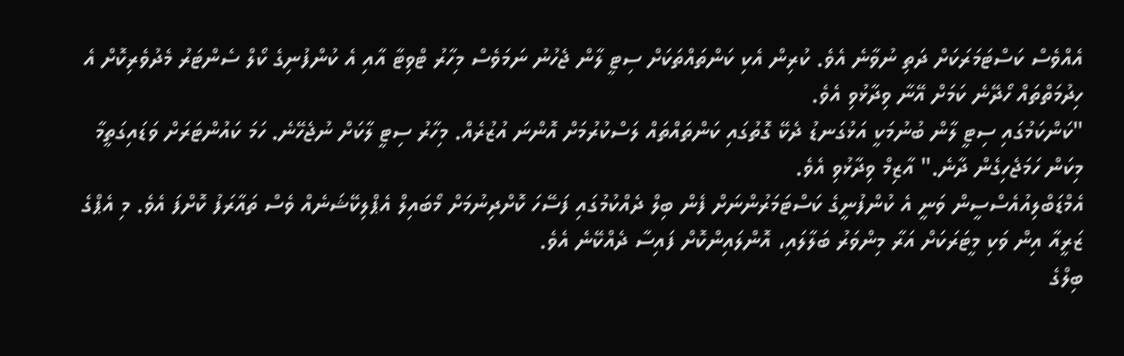އެއްވެސް ކަސްޓަމަރަކަށް ދަތި ނުވާނެ އެވެ. ކުރިން އެކި ކަންތައްތަކަށް ސިޓީ ލާން ޖެހުނު ނަމަވެސް މިހާރު ޓްވިޓާ އާއި އެ ކުންފުނިގެ ކޯލް ސެންޓަރު މެދުވެރިކޮށް އެ ހިދުމަތްތައް ހޯދޭނެ ކަމަށް އޭނާ ވިދާޅުވި އެވެ.
"ކަންކަމުގައި ސިޓީ ލާން ބުނުމަކީ އަޅުގަނޑު ދެކޭ ގޮތުގައި ކަންތައްތައް ލަސްކުރުމަށް އޮންނަ އުޒުރެއް. މިހާރު ސިޓީ ލާކަށް ނުޖެހޭނެ. ހަމަ ކައުންޓަރަށް ވަޑައިގަތީމާ މިކަން ހަމަޖެހިގެން ދާނެ." އާޒިމް ވިދާޅުވި އެވެ.
އެމްޑަބްލިއުއެސްސީން ވަނީ އެ ކުންފުނީގެ ކަސްޓަމަރުންނަށް ފެން ބިލް ދެއްކުމުގައި ފަސޭހަ ކޮށްދިނުމަށް މޯބައިލް އެޕްލިކޭޝަނެއް ވެސް ތައާރަފު ކޮށްފަ އެވެ. މި އެޕްގެ ޒަރީއާ އިން ވަކި މީޓަރަކަށް އަރާ މިންވަރު ބަލާލައި، އޮންލައިންކޮށް ފައިސާ ދެއްކޭނެ އެވެ.
ބިލްގެ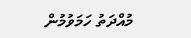މުއްދަތު ހަމަވުމުން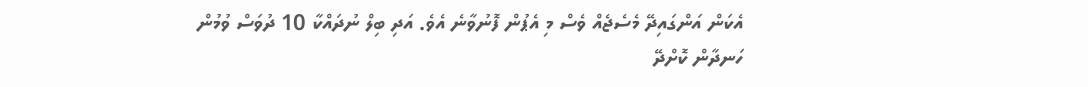އެކަން އަންގައިދޭ މެސެޖެއް ވެސް މި އެޕުން ފޮނުވާނެ އެވެ. އަދި ބިލް ނުދައްކާ 10 ދުވަސް ވުމުން ހަނދާން ކޮށްދޭ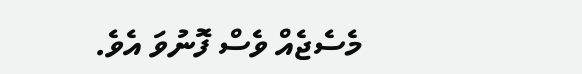މެސެޖެއް ވެސް ފޮނުވަ އެވެ.